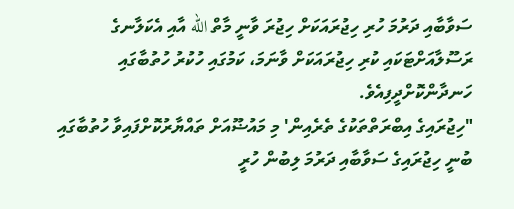ސަވާބާއި ދަރުމަ ހުރި ހިޖުރައަކަށް ހިޖުރަ ވާނީ މާތް الله އާއި އެކަލާނގެ ރަސޫލާއަށްޓަކައި ކުރި ހިޖުރައަކަށް ވާނަމަ، ކަމުގައި ހުކުރު ހުތުބާގައި ހަނދާންކޮށްދީފިއެވެ.
"ހިޖުރައިގެ އިބްރަތްތަކުގެ ތެރެއިން' މި މައުޟޫއަށް ތައްޔާރުކޮށްފައިވާ ހުތުބާގައި ބުނީ ހިޖުރައިގެ ސަވާބާއި ދަރުމަ ލިބުން ހުރީ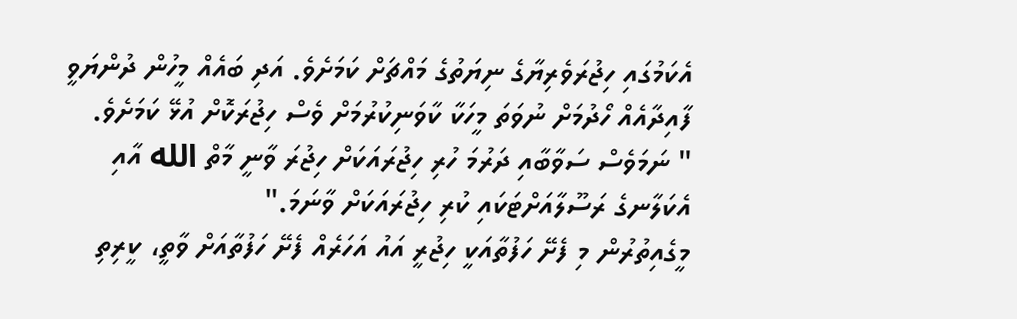އެކަމުގައި ހިޖުރަވެރިޔާގެ ނިޔަތުގެ މައްޗަށް ކަމަށެވެ. އަދި ބައެއް މީހުން ދުންޔަވީ ފާއިދާއެއް ހޯދުމަށް ނުވަތަ މީހަކާ ކާވަނިކުރުމަށް ވެސް ހިޖުރަކޮށް އުޅޭ ކަމަށެވެ.
" ނަމަވެސް ސަވާބާއި ދަރުމަ ހުރި ހިޖުރައަކަށް ހިޖުރަ ވާނީ މާތް الله އާއި އެކަލާނގެ ރަސޫލާއަށްޓަކައި ކުރި ހިޖުރައަކަށް ވާނަމަ."
މީގެއިތުރުން މި ފެށޭ ހަފުތާއަކީ ހިޖުރީ އައު އަހަރެއް ފެށޭ ހަފުތާއަށް ވާތީ، ކީރިތި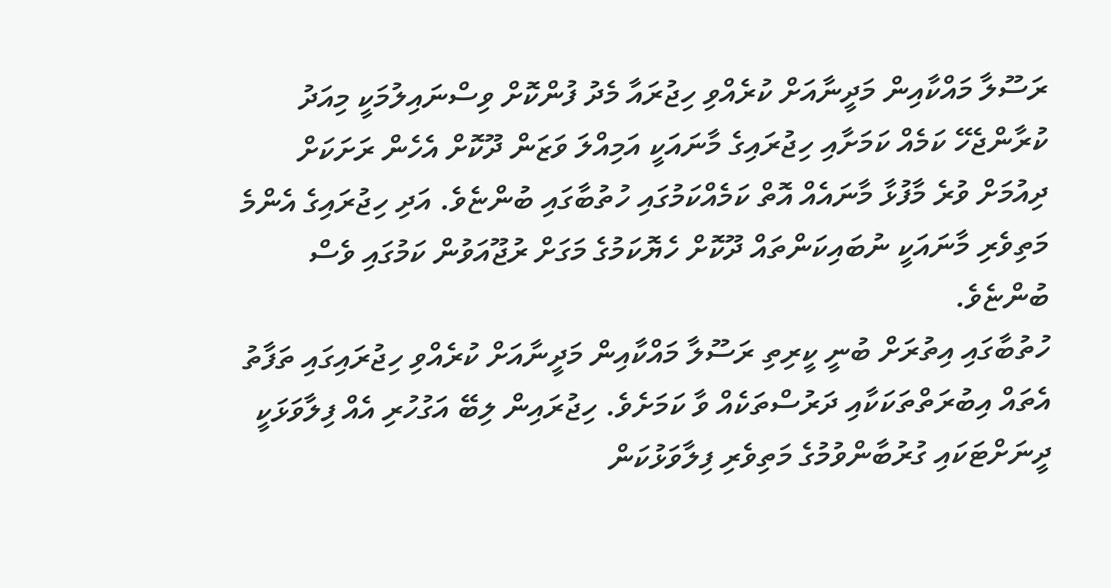ރަސޫލާ މައްކާއިން މަދީނާއަށް ކުރެއްވި ހިޖުރައާ މެދު ފުންކޮށް ވިސްނައިލުމަކީ މިއަދު ކުރާންޖެހޭ ކަމެއް ކަމަށާއި ހިޖުރައިގެ މާނައަކީ އަމިއްލަ ވަޒަން ދޫކޮށް އެހެން ރަށަކަށް ދިއުމަށް ވުރެ މާފުޅާ މާނައެއް އޮތް ކަމެއްކަމުގައި ހުތުބާގައި ބުންޏެވެ. އަދި ހިޖުރައިގެ އެންމެ މަތިވެރި މާނައަކީ ނުބައިކަންތައް ދޫކޮށް ހެޔޮކަމުގެ މަގަށް ރުޖޫއަވުން ކަމުގައި ވެސް ބުންޏެވެ.
ހުތުބާގައި އިތުރަށް ބުނީ ކީރިތި ރަސޫލާ މައްކާއިން މަދީނާއަށް ކުރެއްވި ހިޖުރައިގައި ތަފާތު އެތައް އިބުރަތްތަކަކާއި ދަރުސްތަކެއް ވާ ކަމަށެވެ. ހިޖުރައިން ލިބޭ އަގުހުރި އެއް ފިލާވަޅަކީ ދީނަށްޓަކައި ގުރުބާންވުމުގެ މަތިވެރި ފިލާވަޅުކަން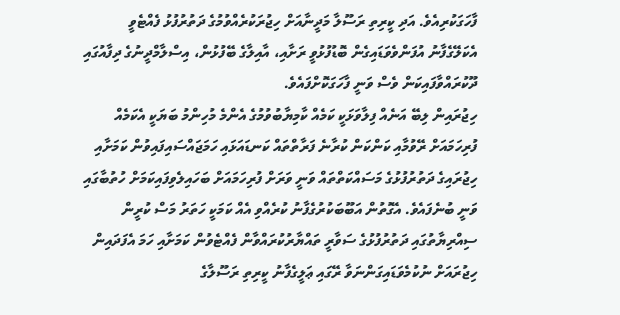ފާހަގަކުރިއެވެ. އަދި ކީރިތި ރަސޫލާ މަދީނާއަށް ހިޖުރަކުރެއްވުމުގެ ދަތުރުފުޅު ފެއްޓެވީ އެކަލޭގެފާނު އުފަންވެވަޑައިގެން ބޮޑުފުޅުވީ ރަށާއި، އާއިލާގެ ބޭފުޅުން، އިސްލާމްދީނުގެ ދިފާއުގައި ދޫކުރައްވާފައިކަން ވެސް ވަނީ ފާހަގަކޮށްފައެވެ.
ހިޖުރައިން ލިބޭ އަނެއް ފިލާވަޅަކީ ކަމެއް ކާމިޔާބުވުމުގެ އެންމެ މުހިންމު ބަޔަކީ އެކަމެއް ފުރިހަމައަށް ރޭވުމާއި ކަންކަން ކުރާނެ ފަރާތްތައް ކަނޑައަޅައި ހަމަޖައްސައިފައިވުން ކަމަށާއި ހިޖުރައިގެ ދަތުރުފުޅުގެ މަސައްކަތްތައް ވަނީ ވަރަށް ފުރިހަމައަށް ބަހައިލެވިފައިކަމަށް ހުތުބާގައި ވަނީ ބުނެފައެވެ. އެގޮތުން އަބޫބަކުރުގެފާނު ކުރެއްވި އެއް ކަމަކީ ހަތަރު މަސް ކުރީން ސިއްރިޔާތުގައި ދަތުރުފުޅުގެ ސަވާރީ ތައްޔާރުކުރައްވާން ފެއްޓެވުން ކަމަށާއި ހަމަ އެފަދައިން ހިޖުރައަށް ނުކުމެވަޑައިގަންނަވާ ރޭގައި ޢަލީގެފާނު ކީރިތި ރަސޫލާގެ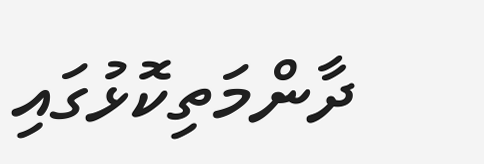ދާންމަތިކޮޅުގައި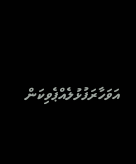އަވަހާރަފުޅުލެއްޕެވިކަން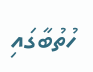ހުތުބާގައި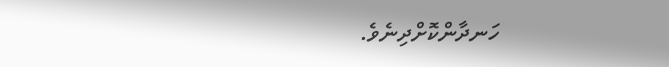ހަނދާންކޮށްދިނެވެ.